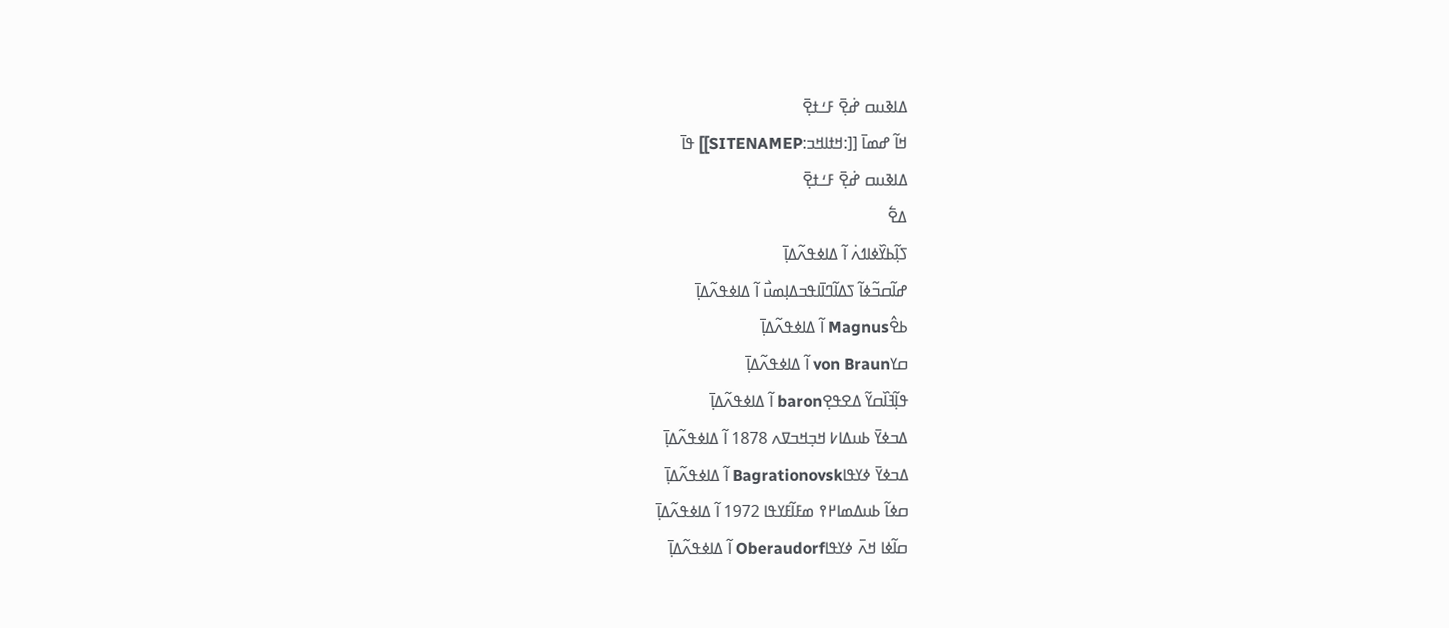ߡߊߢߎߛ ߝ߭ߐ߲߫ ߓߑߙߐ߲߫
ߞߊ߬ ߝߘߊ߫ [[:ߞߙߊߞߏ:SITENAMEP]] ߟߊ߫
ߡߊߢߎߛ ߝ߭ߐ߲߫ ߓߑߙߐ߲߫
ߡߐ߱
ߖߊ߲߬ߕߌ߰ߦߊߗߍ߭ ߊ߬ ߡߊߦߟߍ߬ߡߊ߲߫
ߝߊ߬ߛߏ߬ߦߊ߬ ߖߡߊ߬ߣߊ߫ߊߟߏߡߊ߲ߘߎ߯ ߊ߬ ߡߊߦߟߍ߬ߡߊ߲߫
ߕߐ߮Magnus ߊ߬ ߡߊߦߟߍ߬ߡߊ߲߫
ߛߌvon Braun ߊ߬ ߡߊߦߟߍ߬ߡߊ߲߫
ߟߊ߲߬ߔߊ߰ߛߌ߬ ߡߐߟߐ߲baron ߊ߬ ߡߊߦߟߍ߬ߡߊ߲߫
ߡߏߦߌ߫ ߕߎߡߊ߇ ߞߏ߲ߞߏߜߍ 1878 ߊ߬ ߡߊߦߟߍ߬ߡߊ߲߫
ߡߏߦߌ߫ ߦߌߟߊBagrationovsk ߊ߬ ߡߊߦߟߍ߬ߡߊ߲߫
ߛߦߊ߬ ߕߎߡߘߊ߂߉ ߘߓߊ߬ߓߌߟߊ 1972 ߊ߬ ߡߊߦߟߍ߬ߡߊ߲߫
ߛߊ߬ߦߊ ߞߍ߫ ߦߌߟߊOberaudorf ߊ߬ ߡߊߦߟߍ߬ߡߊ߲߫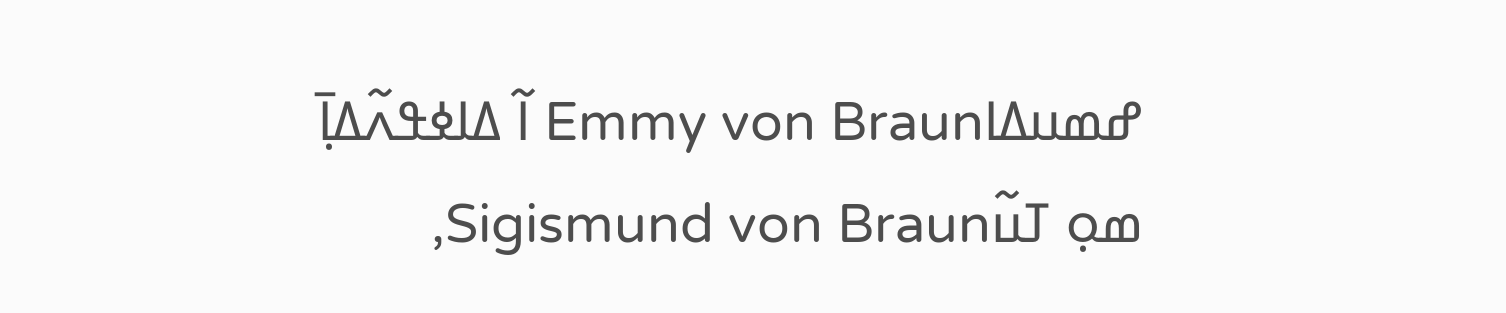ߝߘߎߡߊEmmy von Braun ߊ߬ ߡߊߦߟߍ߬ߡߊ߲߫
ߘߋ߲ ߠߎ߬Sigismund von Braun,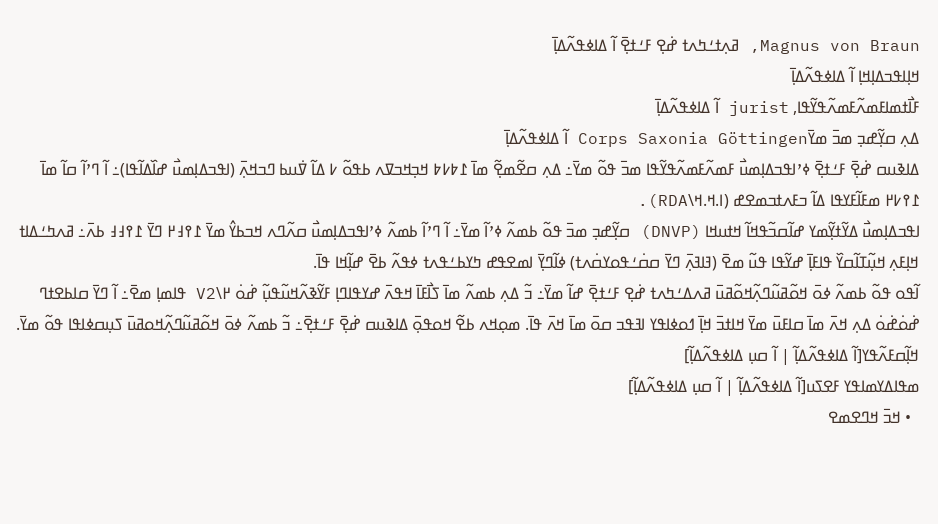Magnus von Braun, ߥߍ߲ߙߑߤߍߙ ߝ߭ߐ߲ ߓߑߙߐ߲߫ ߊ߬ ߡߊߦߟߍ߬ߡߊ߲߫
ߞߊ߲ߊߟߏߡߊ߲ߞߊ߲ ߊ߬ ߡߊߦߟߍ߬ߡߊ߲߫
ߓߊ߯ߙߘߊߓߘߍ߬ߓߘߍ߬ߟߌ߬ߟߊ, jurist ߊ߬ ߡߊߦߟߍ߬ߡߊ߲߫
ߡߍ߲ ߛߌ߲߬ߝߏ߲ ߘߏ߫ ߘߌ߫Corps Saxonia Göttingen ߊ߬ ߡߊߦߟߍ߬ߡߊ߲߫
ߡߊߢߎߛ ߝ߭ߐ߲߫ ߓߑߙߐ߲߫ ߦߴߊߟߏߡߊ߲ߘߎ߯ ߓߘߍ߬ߓߘߍ߬ߟߌ߬ߟߊ ߘߏ߫ ߟߋ߬ ߘߌ߫߸ ߡߍ߲ ߛߐ߬ߘߐ߲߬ ߘߊ߫ ߁߈߇߈ ߞߏ߲ߞߏߜߍ ߕߟߋ߬ ߇ ߡߊ߬ ߜ߭ߎߕ ߣߏߞߍ߲߫ (ߊߟߏߡߊ߲ߘߎ߯ ߝߊ߰ߡߊ߬ߟߊ)߸ ߊ߬ ߣߴߊ߬ ߛߊ߬ ߘߊ߫ ߁߉߇߂ ߘߓߊ߬ߓߌߟߊ ߡߊ߬ ߏߓߍߙߏߘߐߝ (ߊ.ߞ.ߞ\RDA).
ߊߟߏߡߊ߲ߘߎ߯ ߡߌ߬ߙߌ߲߬ߘߌ ߝߊ߬ߛߏ߬ߟߞߊ߬ ߞߙߎߞߊ (DNVP) ߛߌ߲߬ߝߏ߲ ߘߏ߫ ߟߋ߬ ߕߘߍ߬ ߦߴߊ߬ ߘߌ߫߸ ߊ߬ ߣߴߊ߬ ߕߘߍ߬ ߦߴߊߟߏߡߊ߲ߘߎ߯ ߛߍ߬ߣߍ ߞߏߕߌ߮ ߘߌ߫ ߁߉߃߂ ߣߌ߫ ߁߉߃߃ ߕߍ߫߸ ߥߍߤߑߡߊߙ ߞߊ߲ߓߍ߲ ߞߎ߲߬ߠߊ߬ߛߌ߰ ߟߊߓߊ߲߫ ߝߌ߬ߟߊ ߟߎ߬ ߘߐ߫ (ߔߊߔߍ߲߫ ߣߌ߫ ߛߛ߭ߑߟߋߌߛ߭ߍߙ) ߦߊ߬ߣߌ߲߫ ߊߘߐߟߝ ߤߌߕߑߟߍߙ ߦߟߍ߬ ߕߐ߫ ߝߊ߲߬ߞߊ ߟߊ߫.
ߊ߬ߟߋ ߟߋ߬ ߕߘߍ߬ ߦߋ߫ ߞߋ߬ߥߎ߬ߣߍ߲߬ߞߋ߬ߥߎ߫ ߥߍߡߑߤߍߙ ߝ߭ߐ߲ ߓߑߙߐ߲߫ ߝߊ߬ ߘߌ߫߸ ߏ߬ ߡߍ߲ ߕߘߍ߬ ߘߊ߫ ߖߊ߯ߓߊ߫ ߞߟߍ߫ ߝߌߟߊߣߊ߲ ߓߌ߬ߢߍ߬ߞߎ߬ߟߎ߲߬ ߝ߭ߋ߭ ߂\V2 ߟߊߘߊ߲ ߘߐ߫߸ ߊ߬ ߣߌ߫ ߛߊߕߐߙߣ ߝ߭ߋ߭ߝ߭ߋ߭ ߡߍ߲ ߞߍ߫ ߘߊ߫ ߛߊߓߎ߫ ߘߌ߫ ߞߊߙߏ߫ ߞߊ߲߫ ߗߋߦߊߟߌ ߊߔߟߏ ߛߋ߫ ߘߊ߫ ߞߍ߫ ߟߊ߫. ߘߋ߲ߞߍ ߕߐ߬ ߞߋߟߋ߲߫ ߡߊߢߎߛ ߝ߭ߐ߲߫ ߓߑߙߐ߲߫߸ ߏ߬ ߕߘߍ߬ ߦߋ߫ ߞߋ߬ߥߎ߬ߣߍ߲߬ߞߋߥߎ߫ ߖߎ߲ߛߦߊߟߊ ߟߋ߬ ߘߌ߫.
ߞߊ߲߬ߛߓߍ߬ߟߌ[ߊ߬ ߡߊߦߟߍ߬ߡߊ߲߬ | ߊ߬ ߛߎ߲ ߡߊߦߟߍ߬ߡߊ߲߬]
ߘߟߊߡߌߘߊߟߌ ߓߐߖߎ[ߊ߬ ߡߊߦߟߍ߬ߡߊ߲߬ | ߊ߬ ߛߎ߲ ߡߊߦߟߍ߬ߡߊ߲߬]
  • ߞߏ߫ ߞߣߐߘߐ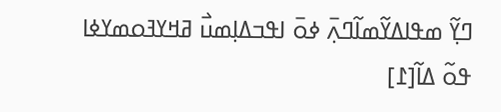ߣߌ߲߬ ߘߟߊߡߌ߬ߘߊ߬ߣߍ߲߫ ߦߋ߫ ߊߟߏߡߊ߲ߘߎ߯ ߥߞߌߔߋߘߌߦߊ ߟߋ߬ ߡߊ߬[߁]